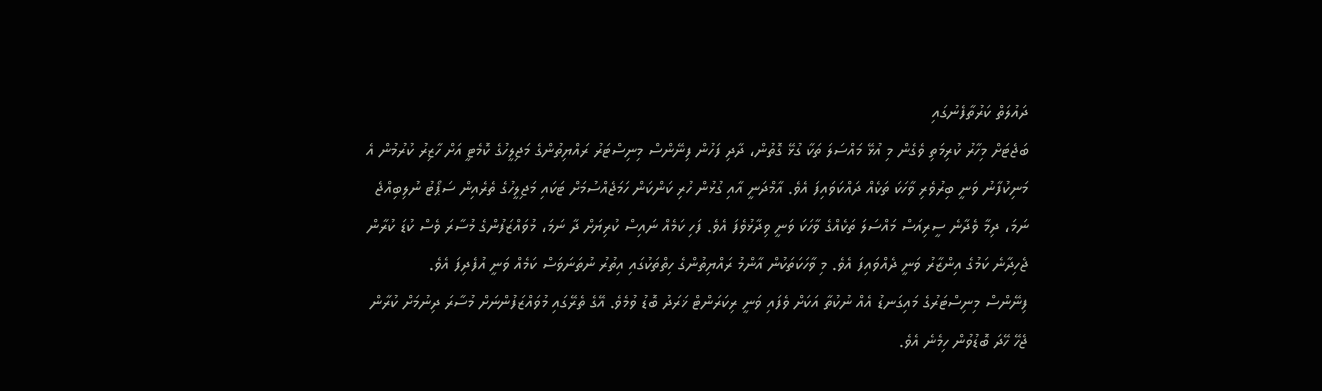ދައުލަތް ކަރުތާފެނުގައި
ބަޖެޓަށް މިހާރު ކުރިމަތި ވެގެން މި އުޅޭ މައްސަލަ ތަކާ ގުޅޭ ގޮތުން، ދާދި ފަހުން ފިނޭންސް މިނިސްޓަރު ރައްޔިތުންގެ މަޖިލީހުގެ ކޮމެޓީ އަށް ހާޒިރު ކުރުމުން އެ މަނިކުފާނު ވަނީ ބިރުވެރި ވާހަކަ ތަކެއް ދައްކަވައިފަ އެވެ. އާމްދަނީ އާއި ގުޅުން ހުރި ކަންކަން ހަމަޖެއްސުމަށް ޓަކައި މަޖިލީހުގެ ތެރެއިން ސަޕޯޓު ނުލިބިއްޖެ ނަމަ، ދިމާ ވެދާނެ ސީރިއަސް މައްސަލަ ތަކެއްގެ ވާހަކަ ވަނީ ވިދާޅުވެފަ އެވެ. ފަހި ކަމެއް ނައިސް ކުރިޔަށް ދާ ނަމަ، މުވައްޒަފުންގެ މުސާރަ ވެސް ކުޑަ ކުރާން ޖެހިދާނެ ކަމުގެ އިންޒާރު ވަނީ ދެއްވައިފަ އެވެ. މި ވާހަކަތަކުން އާންމު ރައްޔިތުންގެ ހިތްތަކުގައި އިތުރު ނުތަނަވަސް ކަމެއް ވަނީ އުފެދިފަ އެވެ.
ފިނޭންސް މިނިސްޓަރުގެ މައިގަނޑު އެއް ނުކުތާ އަކަށް ވެފައި ވަނީ ރިކަރަންޓް ޚަރަދު ބޮޑު ވުމެވެ. އޭގެ ތެރޭގައި މުވައްޒަފުންނަށް މުސާރަ ދިނުމަށް ކުރާން ޖެހޭ ހޭދަ ބޮޑުވުން ހިމެނެ އެވެ.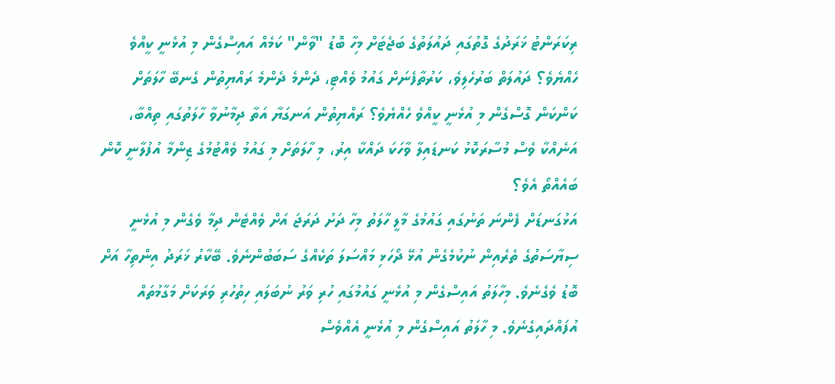ރިކަރަންޓު ޚަރަދުގެ ގޮތުގައި ދައުލަތުގެ ބަޖެޓަށް މިހާ ބޮޑު "ވާން" ކަމެއް އައިސްގެން މި އުޅެނީ ކީއްވެ ހެއްޔެވެ؟ ދައުލަތް ބަރުހެލިވެ، ކަރުތާފެނަށް ގައުމު ވެއްޓި، ދެންމެ ދެންމެ ރައްޔިތުން ގެނބޭ ހާލަތަށް ކަންކަން ގޮސްގެން މި އުޅެނީ ކީއްވެ ހެއްޔެވެ؟ ރައްޔިތުން އަނގަޔާ އަތާ ދިމާނުވާ ހާލަތުގައި ތިއްބާ، އަނެއްކާ ވެސް މުސާރަކޮޅު ކަނޑައިލާ ވާހަކަ ދައްކާ އިރު، މި ހާލަތަށް މި ގައުމު ވެއްޓުމުގެ ޒިންމާ އުފުލާނީ ކޮން ބައެއްތޯ އެވެ؟
އަޅުގަނޑަށް ފެންނަ ތަނުގައި ގައުމުގެ މާލީ ހާލަތު މިހާ ދަށު ދަރަޖަ އަށް ވެއްޓެން ދިމާ ވެގެން މި އުޅެނީ ސިޔާސަތުގެ ތެރެއިން ނުކުމެގެން އުޅޭ ދޯހަޅި މައްސަލަ ތަކެއްގެ ސަބަބުންނެވެ. ބޭކާރު ޚަރަދު އިންތިހާ އަށް ބޮޑު ވެގެނެވެ. މިހާލަތު އައިސްގެން މި އުޅެނީ ގައުމުގައި ހުރި ވަރު ނުބަލައި ހިތުހުރި ވަރަކަށް މަގާމުތައް އުފައްދައިގެނެވެ. މި ހާލަތު އައިސްގެން މި އުޅެނީ އެއްވެސް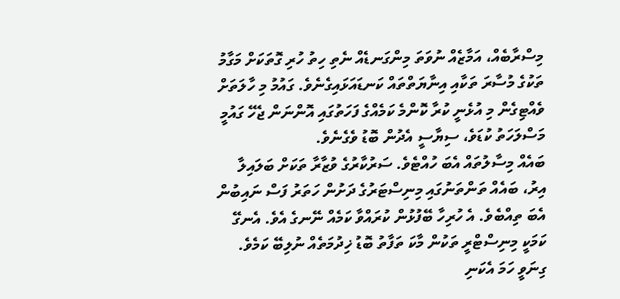މިސްރާބެއް، އަމާޒެއް ނުވަތަ މިންގަނޑެއް ނެތި ހިތު ހުރި ގޮތަކަށް މަގާމު ތަކުގެ މުސާރަ ތަކާއި އިނާޔަތްތައް ކަނޑައަޅައިގެނެވެ. ގައުމު މި ހާލަތަށް ވެއްޓިގެން މި އުޅެނީ ކުރާ ކޮންމެ ކަމެއްގެ ފަހަތުގައި އޮންނަން ޖެހޭ ގައުމީ މަސްލަހަތު ކުޑަވެ، ސިޔާސީ އެދުން ބޮޑު ވެގެނެވެ.
ބައެއް މިސާލުތައް އެބަ ހުއްޓެވެ. ސަރުކާރުގެ ވުޒާރާ ތަކަށް ބަލައިލާ އިރު، ބައެއް ތަންތަނުގައި މިނިސްޓަރުގެ ދަށުން ހަތަރު ފަސް ނައިބުން އެބަ ތިއްބެވެ. އެ ހުރިހާ ބޭފުޅުން ކުރައްވާ ކަމެއް ނޭނގެ އެވެ. އެނގޭ ކަމަކީ މިނިސްޓްރީ ތަކުން މާކަ ތަފާތު ބޮޑު ޚިދުމަތެއް ނުލިބޭ ކަމެވެ. ގިނަވީ ހަމަ އެކަނި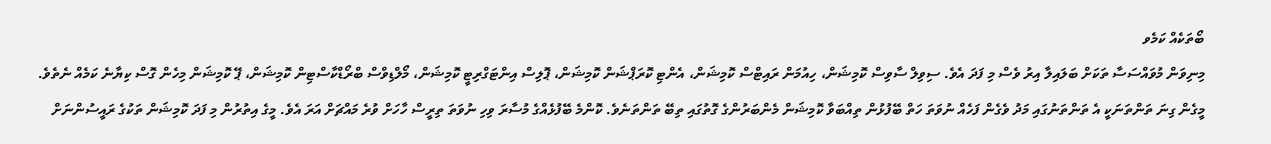ބޯތަކެއް ކަމެވ
މިނިވަން މުވައްސަސާ ތަކަށް ބަލައިލާ އިރު ވެސް މި ފަދަ އެވެ. ސިވިލް ސާވިސް ކޮމިޝަން، ހިއުމަން ރައިޓްސް ކޮމިޝަން، އެންޓި ކޮރަޕްޝަން ކޮމިޝަން، ޕޮލިސް އިންޓަގްރިޓީ ކޮމިޝަން، މޯލްޑިވްސް ބްރޯޑްކާސްޓިން ކޮމިޝަން، ޕޭ ކޮމިޝަން މިހެން ގޮސް ކިޔާނެ ކަމެއް ނެތެވެ. މީގެން ގިނަ ތަންތަނަކީ އެ ތަންތަނުގައި މަދު ވެގެން ފަހެއް ނުވަތަ ހަތް ބޭފުޅުން ތިއްބަވާ ކޮމިޝަން މެންބަރުންގެ ގޮތުގައި ތިބޭ ތަންތަނެވެ. ކޮންމެ ބޭފުޅެއްގެ މުސާރަ ވިހި ނުވަތަ ތިރީސް ހާހަށް ވުރެ މައްޗަށް އަރަ އެވެ. މީގެ އިތުރުން މި ފަދަ ކޮމިޝަން ތަކުގެ ރައީސުންނަށް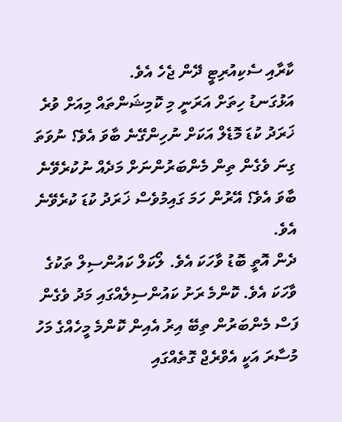ކާރާއި ސެކިއުރިޓީ ދޭން ޖެހެ އެވެ.
އަޅުގަނޑު ހިތަށް އަރަނީ މި ކޮމިޝަންތައް މިއަށް ވުރެ ޚަރަދު ކުޑަ މޮޑެލް އަކަށް ނުހިންގޭނެ ބާވަ އެވެ؟ ނުވަތަ ގިނަ ވެގެން ތިން މެންބަރުންނަށް މަދެއް ނުކުރެވޭނެ ބާވަ އެވެ؟ އޭރުން ހަމަ ގައިމުވެސް ޚަރަދު ކުޑަ ކުރެވޭނެ އެވެ.
ދެން އޮތީ ބޮޑު ވާހަކަ އެވެ. ލޯކަލް ކައުންސިލް ތަކުގެ ވާހަކަ އެވެ. ކޮންމެ ރަށު ކައުންސިލެއްގައި މަދު ވެގެން ފަސް މެންބަރުން ތިބޭ އިރު އެއިން ކޮންމެ މީހެއްގެ މަހު މުސާރަ އަކީ އެވްރެޖް ގޮތެއްގައި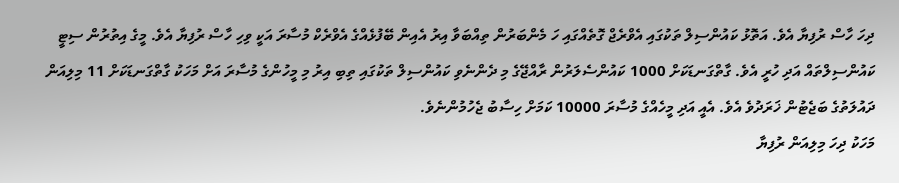ދިހަ ހާސް ރުފިޔާ އެވެ. އަތޮޅު ކައުންސިލް ތަކުގައި އެވްރެޖް ގޮތެއްގައި ހަ މެންބަރުން ތިއްބަވާ އިރު އެއިން ބޭފުޅެއްގެ އެވްރެކް މުސާރަ އަކީ ވިހި ހާސް ރުފިޔާ އެވެ. މީގެ އިތުރުން ސިޓީ ކައުންސިލްތައް އަދި ހުރީ އެވެ. ގާތްގަނޑަކަށް 1000 ކައުންސެލަރުން ރާއްޖޭގެ މި ދެންނެވި ކައުންސިލް ތަކުގައި ތިބި އިރު މި މީހުންގެ މުސާރަ އަށް މަހަކު ގާތްގަނޑަކަށް 11 މިލިއަން ދައުލަތުގެ ބަޖެޓުން ޚަރަދުވެ އެވެ. އެއީ އަދި މީހެއްގެ މުސާރަ 10000 ކަމަށް ހިސާބު ޖެހުމުންނެވެ.
މަހަކު ދިހަ މިލިއަން ރުފިޔާ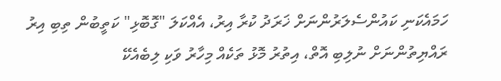ހަމައެކަނި ކައުންސެލަރުންނަށް ޚަރަދު ކުރާ އިރު، އެއްކަލަ "ގޮބޮޅި" ކަތީބުން ތިބި އިރު ރައްޔިތުންނަށް ނުލިބި އޮތް، އިތުރު މޮޅު ތަކެއް މިހާރު ވަކި ލިބެއެކޭ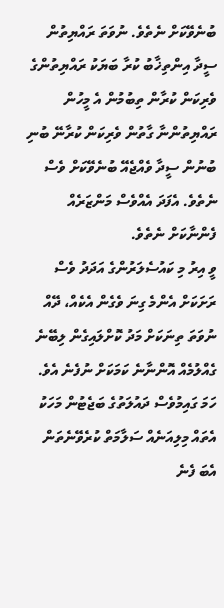ބުނެވޭކަށް ނެތެވެ. ނުވަތަ ރައްޔިތުން ސީދާ އިންތިޚާބު ކުރާ ބަޔަކު ރައްޔިތުންގެ ވެރިކަން ކުރާން ތިބުމުން އެ މީހުން ރައްޔިތުންނާ ގާތުން ވެރިކަން ކުރާނޭ ބުނި ބުނުން ސީދާ ވެއްޖެއޭ ބުނެވޭކަށް ވެސް ނެތެވެ. އެފަދަ އެއްވެސް މަންޒަރެއް ފެންނާކަށް ނެތެވެ.
ވީ އިރު މި ކައުސެލަރުންގެ އަދަދު ވެސް ރަށަކަށް އެންމެ ގިނަ ވެގެން އެކެއް، ދޭއް ނުވަތަ ތިނަކަށް މަދު ކޮށްލައިގެން ލިބޭނެ ގެއްލުމެއް އޮންނާނެ ކަމަކަށް ނުފެނެ އެވެ. ހަމަ ގައިމުވެސް ދައުލަތުގެ ބަޖެޓުން މަހަކު އެތައް މިލިއަނެއް ސަލާމަތް ކުރެވޭނެތަން އެބަ ފެނެ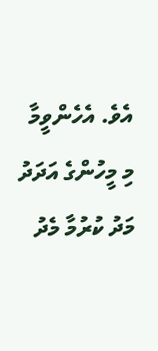އެވެ. އެހެންވީމާ މި މީހުންގެ އަދަދު މަދު ކުރުމާ މެދު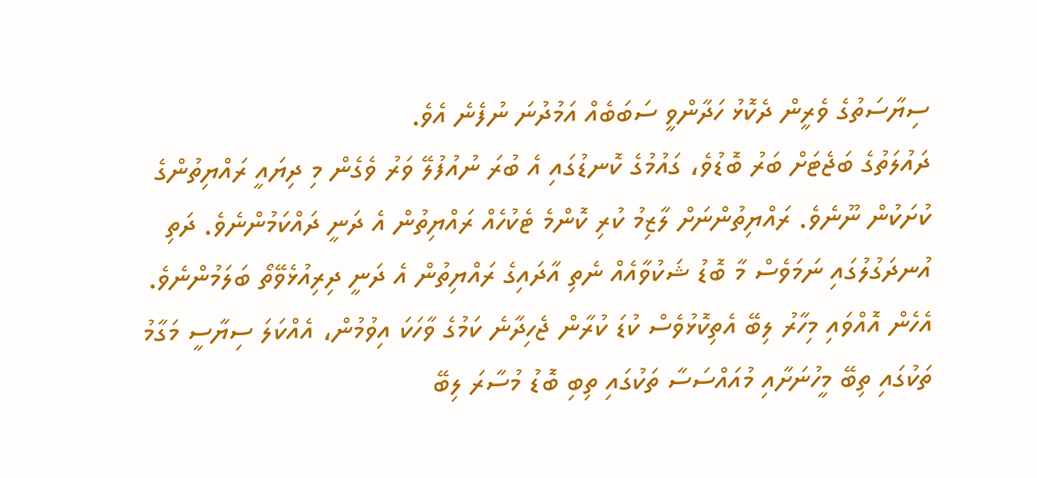ސިޔާސަތުގެ ވެރީން ދެކޮޅު ހަދާންވީ ސަބަބެއް އަމުދުނަ ނުފެނެ އެވެ.
ދައުލަތުގެ ބަޖެޓަށް ބަރު ބޮޑުވެ، ގައުމުގެ ކޮނޑުގައި އެ ބުރަ ނުއުފުލޭ ވަރު ވެގެން މި ދިޔައީ ރައްޔިތުންގެ ކުށަކުން ނޫނެވެ. ރައްޔިތުންނަށް ލާޒިމު ކުރި ކޮންމެ ޓެކުހެއް ރައްޔިތުން އެ ދަނީ ދައްކަމުންނެވެ. ދަތި އުނދަގުލުގައި ނަމަވެސް މާ ބޮޑު ޝަކުވާއެއް ނެތި އާދައިގެ ރައްޔިތުން އެ ދަނީ ދިރިއުޅެވޭތޯ ބަލަމުންނެވެ. އެހެން އޮއްވައި މިހާރު ލިބޭ އެތިކޮޅުވެސް ކުޑަ ކުރާން ޖެހިދާނެ ކަމުގެ ވާހަކަ އިވުމުން، އެއްކަލަ ސިޔާސީ މަގާމު ތަކުގައި ތިބޭ މީހުނަށާއި މުއައްސަސާ ތަކުގައި ތިބި ބޮޑު މުސާރަ ލިބޭ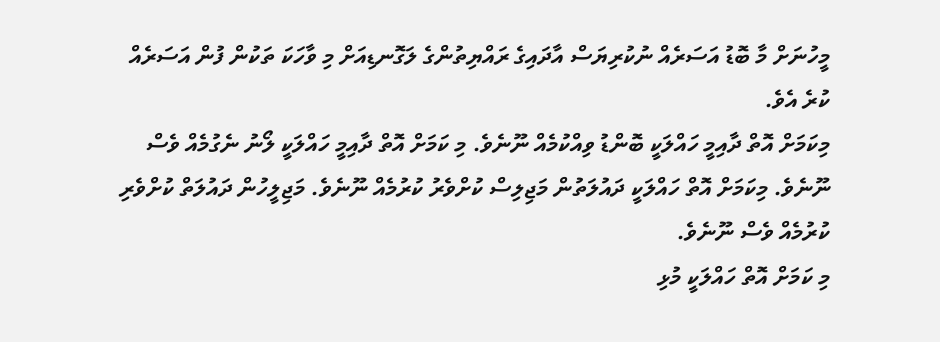މީހުނަށް މާ ބޮޑު އަސަރެއް ނުކުރިޔަސް އާދައިގެ ރައްޔިތުންގެ ލަގޮނޑިއަށް މި ވާހަކަ ތަކުން ފުން އަސަރެއް ކުރެ އެވެ.
މިކަމަށް އޮތް ދާއިމީ ހައްލަކީ ބޮންޑު ވިއްކުމެއް ނޫނެވެ. މި ކަމަށް އޮތް ދާއިމީ ހައްލަކީ ލޯނު ނެގުމެއް ވެސް ނޫނެވެ. މިކަމަށް އޮތް ހައްލަކީ ދައުލަތުން މަޖިލިސް ކުށްވެރު ކުރުމެއް ނޫނެވެ. މަޖިލީހުން ދައުލަތް ކުށްވެރި ކުރުމެއް ވެސް ނޫނެވެ.
މި ކަމަށް އޮތް ހައްލަކީ މުޅި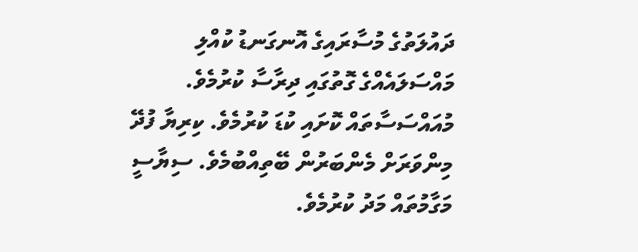ދައުލަތުގެ މުސާރައިގެ އޮނގަނޑު ކުއްލި މައްސަލައެއްގެ ގޮތުގައި ދިރާސާ ކުރުމެވެ. މުއައްސަސާތައް ކޮށައި ކުޑަ ކުރުމެވެ. ކިރިޔާ ފުދޭ މިންވަރަށް މެންބަރުން ބޭތިއްބުމެވެ. ސިޔާސީ މަގާމުތައް މަދު ކުރުމެވެ.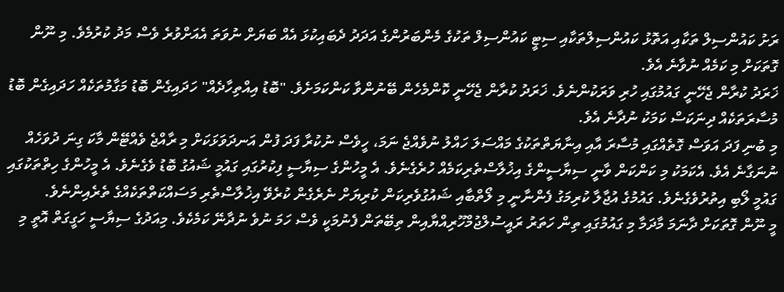ރަށު ކައުންސިލް ތަކާއި އަތޮޅު ކައުންސިލްތަކާއި ސިޓީ ކައުންސިލް ތަކުގެ މެންބަރުންގެ އަދަދު ދެބައިކުޅަ އެއް ބަޔަށް ނުވަތަ އެއަށްވުރެ ވެސް މަދު ކުރުމެވެ. މި ނޫން ގޮތަކަށް މި ކަމެއް ނުވާނެ އެވެ.
ޚަރަދު ކުރާން ޖެހޭނީ ގައުމުގައި ހުރި ވަރަކުންނެވެ. ޚަރަދު ކުރާން ޖެހޭނީ ކޮންމެހެން ބޭނުންވާ ކަންކަމަށެވެ. "ބޮޑު އިއްތިހާދެއް" ހަދައިގެން ބޮޑު މަގާމުތަކެއް ހަދައިގެން ބޮޑު މުސާރަތަކެއް ދިނަކަސް ކަމަކު ނުދާނެ އެވެ.
މި ބުނި ފަދަ އަވަސް ގޮތެއްގައި މުސާރަ އާއި އިނާޔަތްތަކުގެ މައްސަލަ ހައްލު ނުވެއްޖެ ނަމަ، ހީވެސް ނުކުރާ ފަދަ ފުން އަނދަވަޅަކަށް މި ރާއްޖެ ވެއްޓޭން މާކަ ގިނަ ދުވަހެއް ނުނަގާނެ އެވެ. އެކަމަކު މި ކަންކަން ވާނީ ސިޔާސީންގެ އިޚުލާސްތެރިކަމެއް ހުރެގެނެވެ. އެ މީހުންގެ ސިޔާސީ ފިކުރުގައި ގައުމީ ޝައުގު ބޮޑު ވެގެނެވެ. އެ މީހުންގެ ހިތްތަކުގައި ގައުމީ ލޯބި އިތުރުވެގެނެވެ. ގައުމުގެ އުޖާލާ ކުރިމަގު ފެންނާނީ މި ލޯތްބާއި ޝައުގުވެރިކަން ކުރިޔަށް ނެރެގެން ކުރެވޭ އިޚުލާސްތެރި މަސައްކަތްތަކެއްގެ ތެރެއިންނެވެ.
މީ ނޫން ގޮތަކަށް ދާނަމަ މާދަމާ މި ގައުމުގައި ތިން ހަތަރު ރައީސުލްޖުމްހޫރިއްޔާއިން ތިބޭތަން ފެނުމަކީ ވެސް ހަމަ ނުވެ ނުދާނޭ ކަމެކެވެ. މިއަދުގެ ސިޔާސީ ހަގީގަތް އޮތީ މި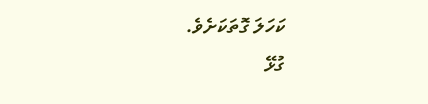ކަހަލަ ގޮތަކަށެވެ.
ގުޅޭ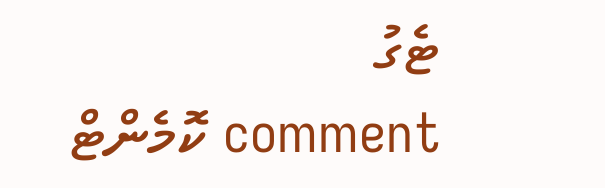ޓެގު
comment ކޮމެންޓް